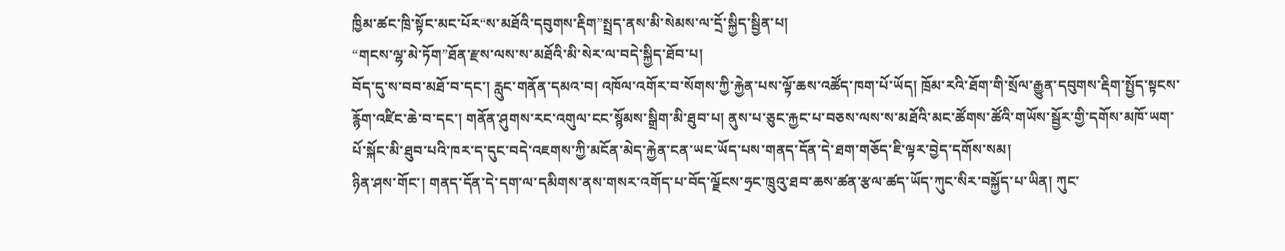ཁྱིམ་ཚང་ཁྲི་སྟོང་མང་པོར“ས་མཐོའི་དབུགས་རྡིག”སྤྲད་ནས་མི་སེམས་ལ་དྲོ་སྐྱིད་སྦྱིན་པ།
“གངས་ལྷ་མེ་ཏོག”ཐོན་རྫས་ལས་ས་མཐོའི་མི་སེར་ལ་བདེ་སྐྱིད་ཐོབ་པ།
བོད་དུ་ས་བབ་མཐོ་བ་དང་། རླུང་གནོན་དམའ་བ། འཁོལ་འགོར་བ་སོགས་ཀྱི་རྐྱེན་པས་ལྟོ་ཆས་འཚོད་ཁག་པོ་ཡོད། ཁྲོམ་རའི་ཐོག་གི་སྲོལ་རྒྱུན་དབུགས་རྡིག་སྤྱོད་སྟངས་རྙོག་འཛིང་ཆེ་བ་དང་། གནོན་ཤུགས་རང་འགུལ་ངང་སྙོམས་སྒྲིག་མི་ཐུབ་པ། ནུས་པ་ཅུང་རྐྱང་པ་བཅས་ལས་ས་མཐོའི་མང་ཚོགས་ཚོའི་གཡོས་སྦྱོར་གྱི་དགོས་མཁོ་ཡག་པོ་སྐོང་མི་ཐུབ་པའི་ཁར་ད་དུང་བདེ་འཇགས་ཀྱི་མངོན་མེད་རྐྱེན་ངན་ཡང་ཡོད་པས་གནད་དོན་དེ་ཐག་གཅོད་ཇི་ལྟར་བྱེད་དགོས་སམ།
ཉིན་ཤས་གོང་། གནད་དོན་དེ་དག་ལ་དམིགས་ནས་གསར་འགོད་པ་བོད་ལྗོངས་ཧྲང་ཁྲུའུ་ཐབ་ཆས་ཚན་རྩལ་ཚད་ཡོད་ཀུང་སིར་བསྐྱོད་པ་ཡིན། ཀུང་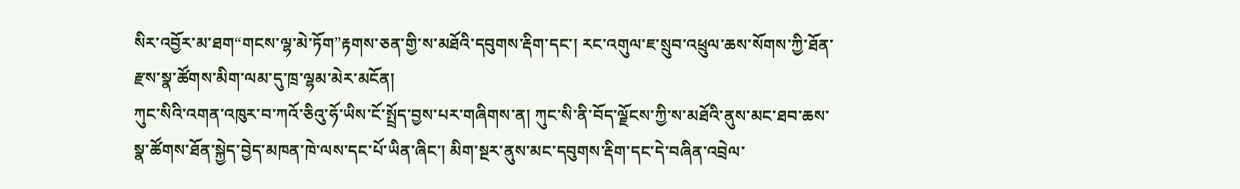སིར་འབྱོར་མ་ཐག“གངས་ལྷ་མེ་ཏོག”རྟགས་ཅན་གྱི་ས་མཐོའི་དབུགས་རྡིག་དང་། རང་འགུལ་ཇ་སྲུབ་འཕྲུལ་ཆས་སོགས་ཀྱི་ཐོན་རྫས་སྣ་ཚོགས་མིག་ལམ་དུ་ཁྲ་ལྷམ་མེར་མངོན།
ཀུང་སིའི་འགན་འཁུར་བ་ཀའོ་ཅིའུ་ཧོ་ཡིས་ངོ་སྤྲོད་བྱས་པར་གཞིགས་ན། ཀུང་སི་ནི་བོད་ལྗོངས་ཀྱི་ས་མཐོའི་ནུས་མང་ཐབ་ཆས་སྣ་ཚོགས་ཐོན་སྐྱེད་བྱེད་མཁན་ཁེ་ལས་དང་པོ་ཡིན་ཞིང་། མིག་སྔར་ནུས་མང་དབུགས་རྡིག་དང་དེ་བཞིན་འབྲེལ་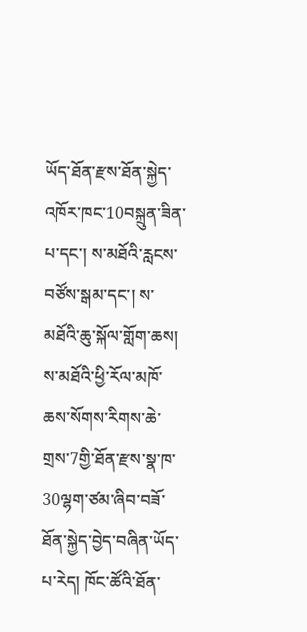ཡོད་ཐོན་རྫས་ཐོན་སྐྱེད་འཁོར་ཁང་10བསྐྲུན་ཟིན་པ་དང་། ས་མཐོའི་རླངས་བཙོས་སྒམ་དང་། ས་མཐོའི་ཆུ་སྐོལ་གློག་ཆས། ས་མཐོའི་ཕྱི་རོལ་མཁོ་ཆས་སོགས་རིགས་ཆེ་གྲས་7གྱི་ཐོན་རྫས་སྣ་ཁ་30ལྷག་ཙམ་ཞིབ་བཟོ་ཐོན་སྐྱེད་བྱེད་བཞིན་ཡོད་པ་རེད། ཁོང་ཚོའི་ཐོན་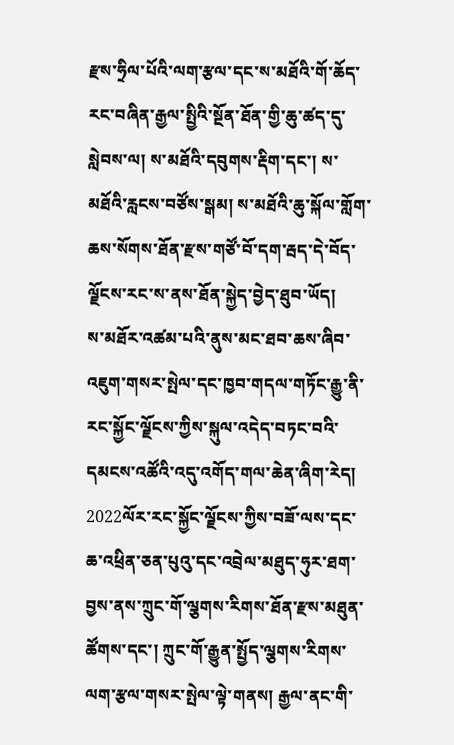རྫས་ཧྲིལ་པོའི་ལག་རྩལ་དང་ས་མཐོའི་གོ་ཆོད་རང་བཞིན་རྒྱལ་སྤྱིའི་སྔོན་ཐོན་གྱི་ཆུ་ཚད་དུ་སླེབས་ལ། ས་མཐོའི་དབུགས་རྡིག་དང་། ས་མཐོའི་རླངས་བཙོས་སྒམ། ས་མཐོའི་ཆུ་སྐོལ་གློག་ཆས་སོགས་ཐོན་རྫས་གཙོ་བོ་དག་རྦད་དེ་བོད་ལྗོངས་རང་ས་ནས་ཐོན་སྐྱེད་བྱེད་ཐུབ་ཡོད།
ས་མཐོར་འཚམ་པའི་ནུས་མང་ཐབ་ཆས་ཞིབ་འཇུག་གསར་སྤེལ་དང་ཁྱབ་གདལ་གཏོང་རྒྱུ་ནི་རང་སྐྱོང་ལྗོངས་ཀྱིས་སྐུལ་འདེད་བཏང་བའི་དམངས་འཚོའི་འདུ་འགོད་གལ་ཆེན་ཞིག་རེད།
2022ལོར་རང་སྐྱོང་ལྗོངས་ཀྱིས་བཟོ་ལས་དང་ཆ་འཕྲིན་ཅན་པུའུ་དང་འབྲེལ་མཐུད་ཧུར་ཐག་བྱས་ནས་ཀྲུང་གོ་ལྕགས་རིགས་ཐོན་རྫས་མཐུན་ཚོགས་དང་། ཀྲུང་གོ་རྒྱུན་སྤྱོད་ལྕགས་རིགས་ལག་རྩལ་གསར་སྤེལ་ལྟེ་གནས། རྒྱལ་ནང་གི་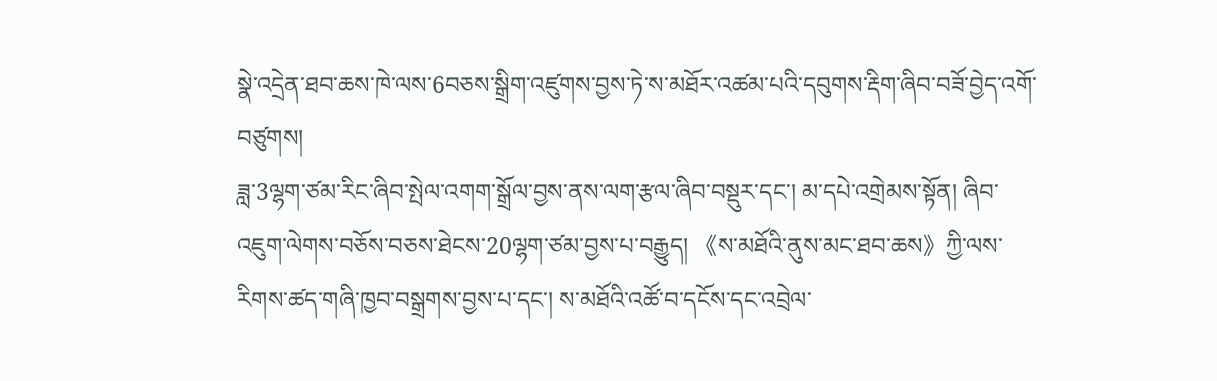སྣེ་འདྲེན་ཐབ་ཆས་ཁེ་ལས་6བཅས་སྒྲིག་འཛུགས་བྱས་ཏེ་ས་མཐོར་འཚམ་པའི་དབུགས་རྡིག་ཞིབ་བཟོ་བྱེད་འགོ་བཙུགས།
ཟླ་3ལྷག་ཙམ་རིང་ཞིབ་སྤེལ་འགག་སྒྲོལ་བྱས་ནས་ལག་རྩལ་ཞིབ་བསྡུར་དང་། མ་དཔེ་འགྲེམས་སྟོན། ཞིབ་འཇུག་ལེགས་བཅོས་བཅས་ཐེངས་20ལྷག་ཙམ་བྱས་པ་བརྒྱུད། 《ས་མཐོའི་ནུས་མང་ཐབ་ཆས》ཀྱི་ལས་རིགས་ཚད་གཞི་ཁྱབ་བསྒྲགས་བྱས་པ་དང་། ས་མཐོའི་འཚོ་བ་དངོས་དང་འབྲེལ་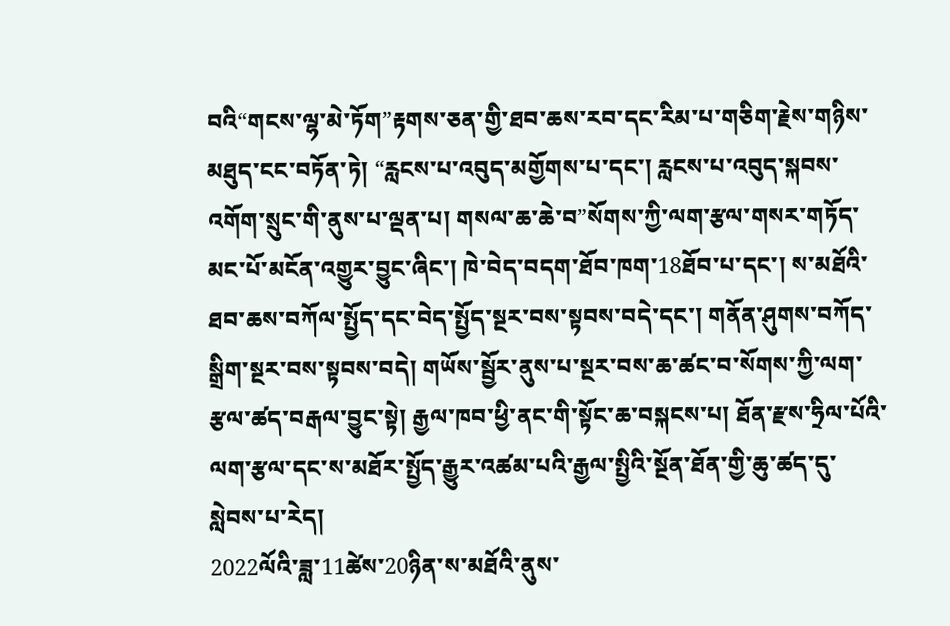བའི“གངས་ལྷ་མེ་ཏོག”རྟགས་ཅན་གྱི་ཐབ་ཆས་རབ་དང་རིམ་པ་གཅིག་རྗེས་གཉིས་མཐུད་ངང་བཏོན་ཏེ། “རླངས་པ་འབུད་མགྱོགས་པ་དང་། རླངས་པ་འབུད་སྐབས་འགོག་སྲུང་གི་ནུས་པ་ལྡན་པ། གསལ་ཆ་ཆེ་བ”སོགས་ཀྱི་ལག་རྩལ་གསར་གཏོད་མང་པོ་མངོན་འགྱུར་བྱུང་ཞིང་། ཁེ་བེད་བདག་ཐོབ་ཁག་18ཐོབ་པ་དང་། ས་མཐོའི་ཐབ་ཆས་བཀོལ་སྤྱོད་དང་བེད་སྤྱོད་སྔར་བས་སྟབས་བདེ་དང་། གནོན་ཤུགས་བཀོད་སྒྲིག་སྔར་བས་སྟབས་བདེ། གཡོས་སྦྱོར་ནུས་པ་སྔར་བས་ཆ་ཚང་བ་སོགས་ཀྱི་ལག་རྩལ་ཚད་བརྒལ་བྱུང་སྟེ། རྒྱལ་ཁབ་ཕྱི་ནང་གི་སྟོང་ཆ་བསྐངས་པ། ཐོན་རྫས་ཧྲིལ་པོའི་ལག་རྩལ་དང་ས་མཐོར་སྤྱོད་རྒྱུར་འཚམ་པའི་རྒྱལ་སྤྱིའི་སྔོན་ཐོན་གྱི་ཆུ་ཚད་དུ་སླེབས་པ་རེད།
2022ལོའི་ཟླ་11ཚེས་20ཉིན་ས་མཐོའི་ནུས་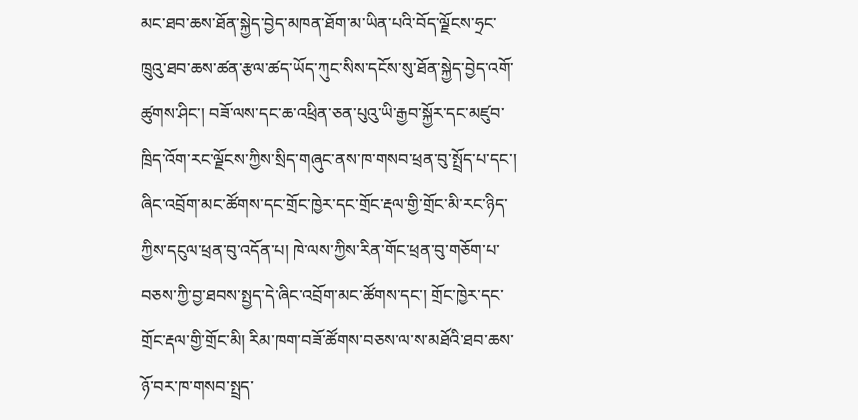མང་ཐབ་ཆས་ཐོན་སྐྱེད་བྱེད་མཁན་ཐོག་མ་ཡིན་པའི་བོད་ལྗོངས་ཧྲང་ཁྲུའུ་ཐབ་ཆས་ཚན་རྩལ་ཚད་ཡོད་ཀུང་སིས་དངོས་སུ་ཐོན་སྐྱེད་བྱེད་འགོ་ཚུགས་ཤིང་། བཟོ་ལས་དང་ཆ་འཕྲིན་ཅན་པུའུ་ཡི་རྒྱབ་སྐྱོར་དང་མཛུབ་ཁྲིད་འོག་རང་ལྗོངས་ཀྱིས་སྲིད་གཞུང་ནས་ཁ་གསབ་ཕྲན་བུ་སྤྲོད་པ་དང་། ཞིང་འབྲོག་མང་ཚོགས་དང་གྲོང་ཁྱེར་དང་གྲོང་རྡལ་གྱི་གྲོང་མི་རང་ཉིད་ཀྱིས་དངུལ་ཕྲན་བུ་འདོན་པ། ཁེ་ལས་ཀྱིས་རིན་གོང་ཕྲན་བུ་གཅོག་པ་བཅས་ཀྱི་བྱ་ཐབས་སྤྱད་དེ་ཞིང་འབྲོག་མང་ཚོགས་དང་། གྲོང་ཁྱེར་དང་གྲོང་རྡལ་གྱི་གྲོང་མི། རིམ་ཁག་བཟོ་ཚོགས་བཅས་ལ་ས་མཐོའི་ཐབ་ཆས་ཉོ་བར་ཁ་གསབ་སྤྲད་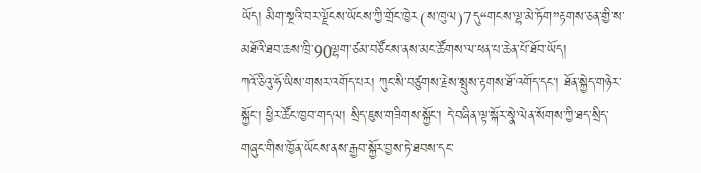ཡོད། མིག་སྔའི་བར་ལྗོངས་ཡོངས་ཀྱི་གྲོང་ཁྱེར(ས་ཁུལ)7དུ“གངས་ལྷ་མེ་ཏོག”རྟགས་ཅན་གྱི་ས་མཐོའི་ཐབ་ཆས་ཁྲི་90ལྷག་ཙམ་བཙོངས་ནས་མང་ཚོགས་ལ་ཕན་པ་ཆེན་པོ་ཐོབ་ཡོད།
ཀའོ་ཅིའུ་ཧོ་ཡིས་གསར་འགོད་པར། ཀུང་སི་བཙུགས་རྗེས་སྤུས་རྟགས་ཐོ་འགོད་དང་། ཐོན་སྐྱེད་གཉེར་སྐྱོང་། ཕྱིར་ཚོང་ཁྱབ་གདལ། སྲིད་ཇུས་གཟིགས་སྐྱོང་། དེ་བཞིན་ལྟ་སྐོར་སྣེ་ལེན་སོགས་ཀྱི་ཐད་སྲིད་གཞུང་གིས་ཁྱོན་ཡོངས་ནས་རྒྱབ་སྐྱོར་བྱས་ཏེ་ཐབས་དང་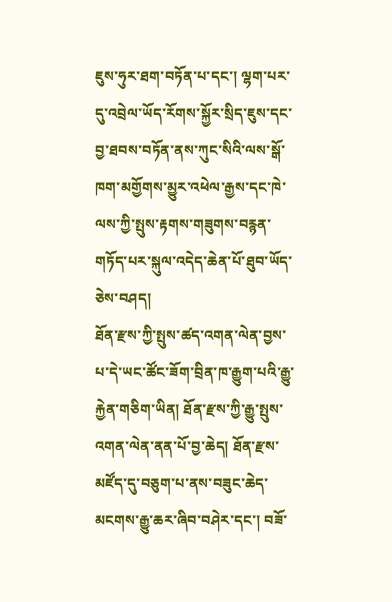ཇུས་ཧུར་ཐག་བཏོན་པ་དང་། ལྷག་པར་དུ་འབྲེལ་ཡོད་རོགས་སྐྱོར་སྲིད་ཇུས་དང་བྱ་ཐབས་བཏོན་ནས་ཀུང་སིའི་ལས་སྒོ་ཁག་མགྱོགས་མྱུར་འཕེལ་རྒྱས་དང་ཁེ་ལས་ཀྱི་སྤུས་རྟགས་གཟུགས་བརྙན་གཏོད་པར་སྐུལ་འདེད་ཆེན་པོ་ཐུབ་ཡོད་ཅེས་བཤད།
ཐོན་རྫས་ཀྱི་སྤུས་ཚད་འགན་ལེན་བྱས་པ་དེ་ཡང་ཚོང་ཟོག་བྲིན་ཁ་རྒྱུག་པའི་རྒྱུ་རྐྱེན་གཅིག་ཡིན། ཐོན་རྫས་ཀྱི་རྒྱུ་སྤུས་འགན་ལེན་ནན་པོ་བྱ་ཆེད། ཐོན་རྫས་མཛོད་དུ་བཅུག་པ་ནས་བཟུང་ཆེད་མངགས་རྒྱུ་ཆར་ཞིབ་བཤེར་དང་། བཟོ་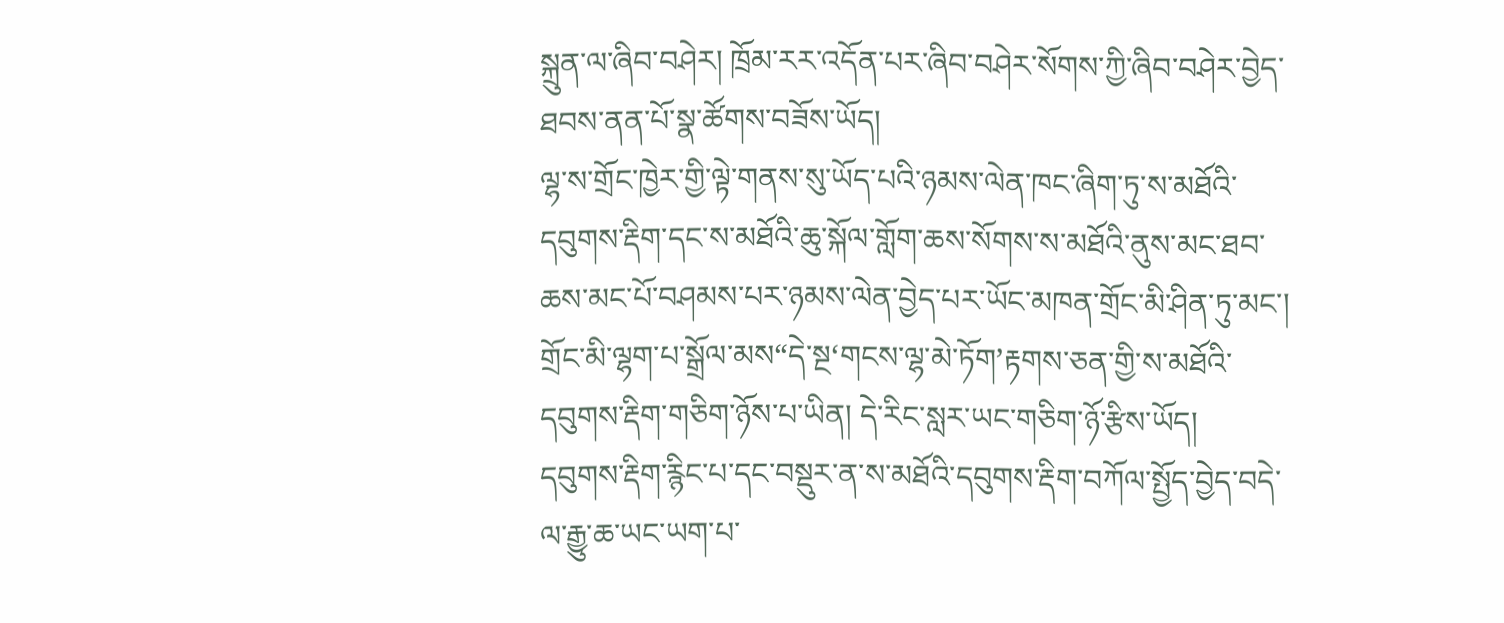སྐྲུན་ལ་ཞིབ་བཤེར། ཁྲོམ་རར་འདོན་པར་ཞིབ་བཤེར་སོགས་ཀྱི་ཞིབ་བཤེར་བྱེད་ཐབས་ནན་པོ་སྣ་ཚོགས་བཟོས་ཡོད།
ལྷ་ས་གྲོང་ཁྱེར་གྱི་ལྟེ་གནས་སུ་ཡོད་པའི་ཉམས་ལེན་ཁང་ཞིག་ཏུ་ས་མཐོའི་དབུགས་རྡིག་དང་ས་མཐོའི་ཆུ་སྐོལ་གློག་ཆས་སོགས་ས་མཐོའི་ནུས་མང་ཐབ་ཆས་མང་པོ་བཤམས་པར་ཉམས་ལེན་བྱེད་པར་ཡོང་མཁན་གྲོང་མི་ཤིན་ཏུ་མང་། གྲོང་མི་ལྷག་པ་སྒྲོལ་མས“དེ་སྔ‘གངས་ལྷ་མེ་ཏོག’རྟགས་ཅན་གྱི་ས་མཐོའི་དབུགས་རྡིག་གཅིག་ཉོས་པ་ཡིན། དེ་རིང་སླར་ཡང་གཅིག་ཉོ་རྩིས་ཡོད། དབུགས་རྡིག་རྙིང་པ་དང་བསྡུར་ན་ས་མཐོའི་དབུགས་རྡིག་བཀོལ་སྤྱོད་བྱེད་བདེ་ལ་རྒྱུ་ཆ་ཡང་ཡག་པ་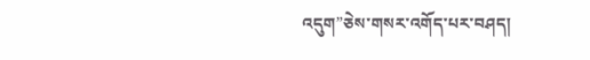འདུག”ཅེས་གསར་འགོད་པར་བཤད།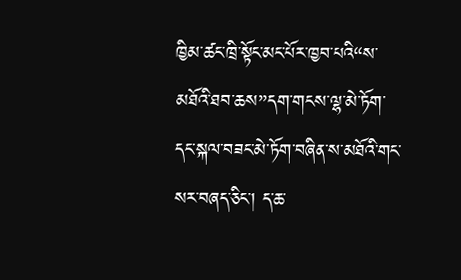ཁྱིམ་ཚང་ཁྲི་སྟོང་མང་པོར་ཁྱབ་པའི“ས་མཐོའི་ཐབ་ཆས”དག་གངས་ལྷ་མེ་ཏོག་དང་སྐལ་བཟང་མེ་ཏོག་བཞིན་ས་མཐོའི་གང་སར་བཞད་ཅིང་། ད་ཆ་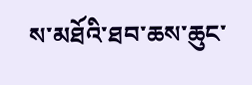ས་མཐོའི་ཐབ་ཆས་ཆུང་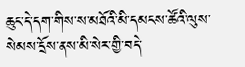ཆུང་དེ་དག་གིས་ས་མཐོའི་མི་དམངས་ཚོའི་ལུས་སེམས་དྲོས་ནས་མི་སེར་གྱི་བདེ་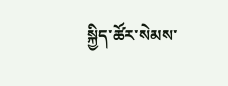སྐྱིད་ཚོར་སེམས་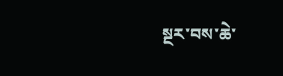སྔར་བས་ཆེ་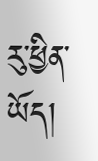རུ་ཕྱིན་ཡོད།